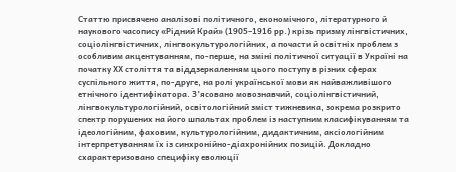Статтю присвячено аналізові політичного, економічного, літературного й наукового часопису «Рідний Край» (1905–1916 рр.) крізь призму лінгвістичних, соціолінгвістичних, лінгвокультурологійних, а почасти й освітніх проблем з особливим акцентуванням, по-перше, на зміні політичної ситуації в Україні на початку ХХ століття та віддзеркаленням цього поступу в різних сферах суспільного життя, по-друге, на ролі української мови як найважливішого етнічного ідентифікатора. З’ясовано мовознавчий, соціолінгвістичний, лінгвокультурологійний, освітологійний зміст тижневика, зокрема розкрито спектр порушених на його шпальтах проблем із наступним класифікуванням та ідеологійним, фаховим, культурологійним, дидактичним, аксіологійним інтерпретуванням їх із синхронійно-діахронійних позицій. Докладно схарактеризовано специфіку еволюції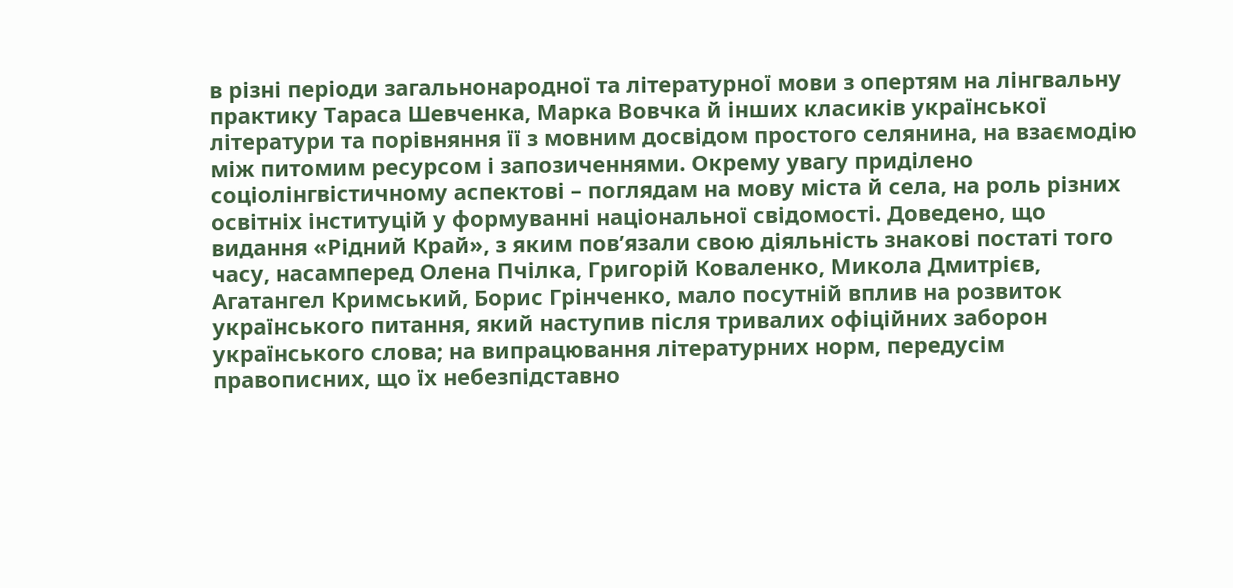в різні періоди загальнонародної та літературної мови з опертям на лінгвальну практику Тараса Шевченка, Марка Вовчка й інших класиків української літератури та порівняння її з мовним досвідом простого селянина, на взаємодію між питомим ресурсом і запозиченнями. Окрему увагу приділено соціолінгвістичному аспектові – поглядам на мову міста й села, на роль різних освітніх інституцій у формуванні національної свідомості. Доведено, що видання «Рідний Край», з яким пов’язали свою діяльність знакові постаті того часу, насамперед Олена Пчілка, Григорій Коваленко, Микола Дмитрієв, Агатангел Кримський, Борис Грінченко, мало посутній вплив на розвиток українського питання, який наступив після тривалих офіційних заборон українського слова; на випрацювання літературних норм, передусім правописних, що їх небезпідставно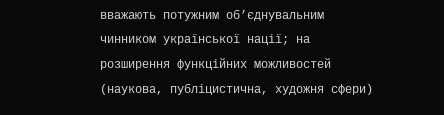вважають потужним об’єднувальним чинником української нації; на розширення функційних можливостей (наукова, публіцистична, художня сфери)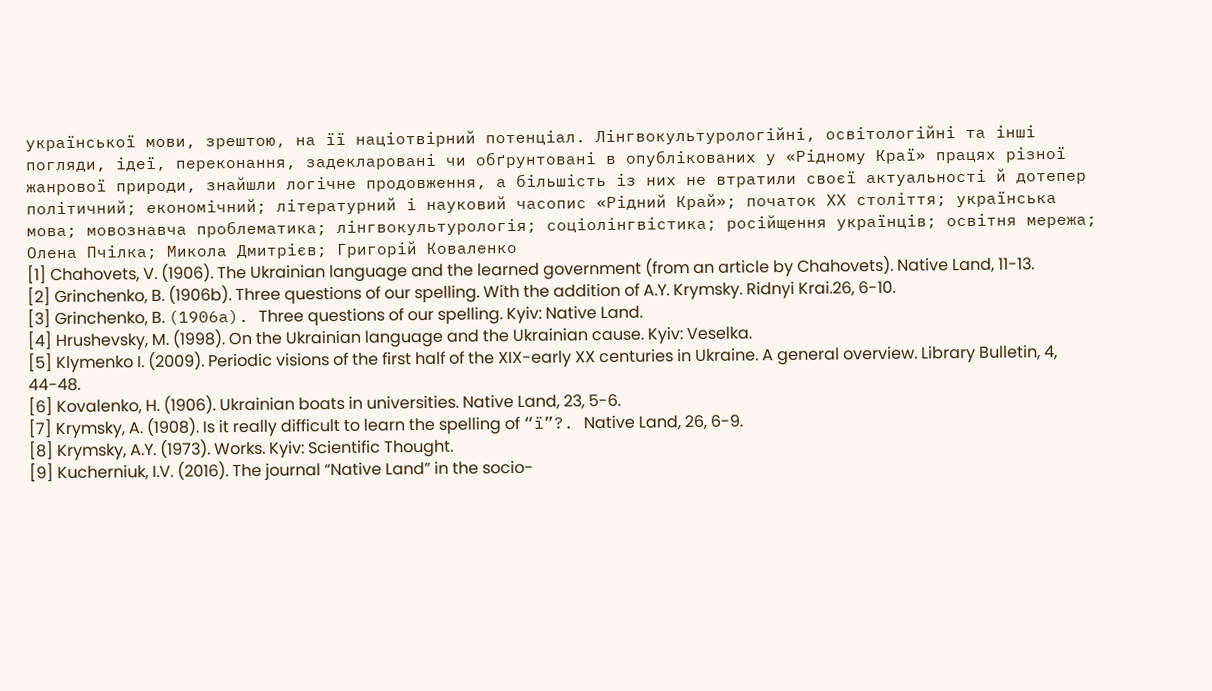української мови, зрештою, на її націотвірний потенціал. Лінгвокультурологійні, освітологійні та інші погляди, ідеї, переконання, задекларовані чи обґрунтовані в опублікованих у «Рідному Краї» працях різної жанрової природи, знайшли логічне продовження, а більшість із них не втратили своєї актуальності й дотепер
політичний; економічний; літературний і науковий часопис «Рідний Край»; початок ХХ століття; українська мова; мовознавча проблематика; лінгвокультурологія; соціолінгвістика; російщення українців; освітня мережа; Олена Пчілка; Микола Дмитрієв; Григорій Коваленко
[1] Chahovets, V. (1906). The Ukrainian language and the learned government (from an article by Chahovets). Native Land, 11-13.
[2] Grinchenko, B. (1906b). Three questions of our spelling. With the addition of A.Y. Krymsky. Ridnyi Krai.26, 6-10.
[3] Grinchenko, B. (1906а). Three questions of our spelling. Kyiv: Native Land.
[4] Hrushevsky, M. (1998). On the Ukrainian language and the Ukrainian cause. Kyiv: Veselka.
[5] Klymenko I. (2009). Periodic visions of the first half of the XIX-early XX centuries in Ukraine. A general overview. Library Bulletin, 4, 44-48.
[6] Kovalenko, H. (1906). Ukrainian boats in universities. Native Land, 23, 5-6.
[7] Krymsky, A. (1908). Is it really difficult to learn the spelling of “ї”?. Native Land, 26, 6-9.
[8] Krymsky, A.Y. (1973). Works. Kyiv: Scientific Thought.
[9] Kucherniuk, I.V. (2016). The journal “Native Land” in the socio-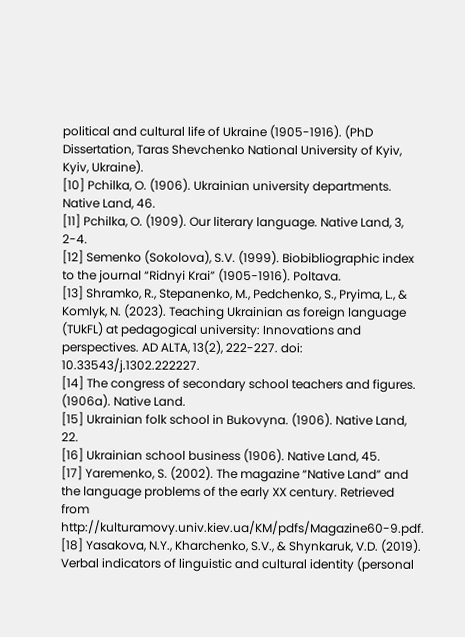political and cultural life of Ukraine (1905-1916). (PhD Dissertation, Taras Shevchenko National University of Kyiv, Kyiv, Ukraine).
[10] Pchilka, O. (1906). Ukrainian university departments. Native Land, 46.
[11] Pchilka, O. (1909). Our literary language. Native Land, 3, 2-4.
[12] Semenko (Sokolova), S.V. (1999). Biobibliographic index to the journal “Ridnyi Krai” (1905-1916). Poltava.
[13] Shramko, R., Stepanenko, M., Pedchenko, S., Pryima, L., & Komlyk, N. (2023). Teaching Ukrainian as foreign language (TUkFL) at pedagogical university: Innovations and perspectives. AD ALTA, 13(2), 222-227. doi: 10.33543/j.1302.222227.
[14] The congress of secondary school teachers and figures. (1906a). Native Land.
[15] Ukrainian folk school in Bukovyna. (1906). Native Land, 22.
[16] Ukrainian school business (1906). Native Land, 45.
[17] Yaremenko, S. (2002). The magazine “Native Land” and the language problems of the early XX century. Retrieved from http://kulturamovy.univ.kiev.ua/KM/pdfs/Magazine60-9.pdf.
[18] Yasakova, N.Y., Kharchenko, S.V., & Shynkaruk, V.D. (2019). Verbal indicators of linguistic and cultural identity (personal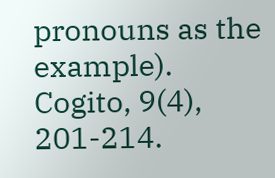pronouns as the example). Cogito, 9(4), 201-214.